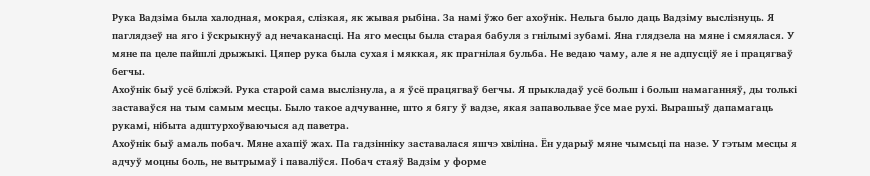Рука Вадзіма была халодная, мокрая, слізкая, як жывая рыбіна. За намі ўжо бег ахоўнік. Нельга было даць Вадзіму выслізнуць. Я паглядзеў на яго і ўскрыкнуў ад нечаканасці. На яго месцы была старая бабуля з гнілымі зубамі. Яна глядзела на мяне і смяялася. У мяне па целе пайшлі дрыжыкі. Цяпер рука была сухая і мяккая, як прагнілая бульба. Не ведаю чаму, але я не адпусціў яе і працягваў бегчы.
Ахоўнік быў усё бліжэй. Рука старой сама выслізнула, а я ўсё працягваў бегчы. Я прыкладаў усё больш і больш намаганняў, ды толькі заставаўся на тым самым месцы. Было такое адчуванне, што я бягу ў вадзе, якая запавольвае ўсе мае рухі. Вырашыў дапамагаць рукамі, нібыта адштурхоўваючыся ад паветра.
Ахоўнік быў амаль побач. Мяне ахапіў жах. Па гадзінніку заставалася яшчэ хвіліна. Ён ударыў мяне чымсьці па назе. У гэтым месцы я адчуў моцны боль, не вытрымаў і паваліўся. Побач стаяў Вадзім у форме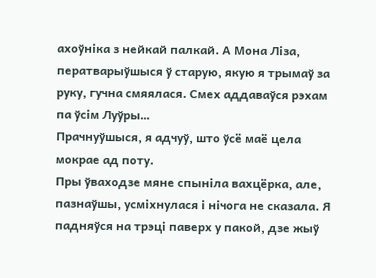ахоўніка з нейкай палкай. А Мона Ліза, ператварыўшыся ў старую, якую я трымаў за руку, гучна смяялася. Смех аддаваўся рэхам па ўсім Луўры…
Прачнуўшыся, я адчуў, што ўсё маё цела мокрае ад поту.
Пры ўваходзе мяне спыніла вахцёрка, але, пазнаўшы, усміхнулася і нічога не сказала. Я падняўся на трэці паверх у пакой, дзе жыў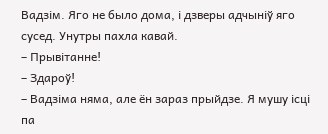Вадзім. Яго не было дома, і дзверы адчыніў яго сусед. Унутры пахла кавай.
– Прывітанне!
– Здароў!
– Вадзіма няма, але ён зараз прыйдзе. Я мушу ісці па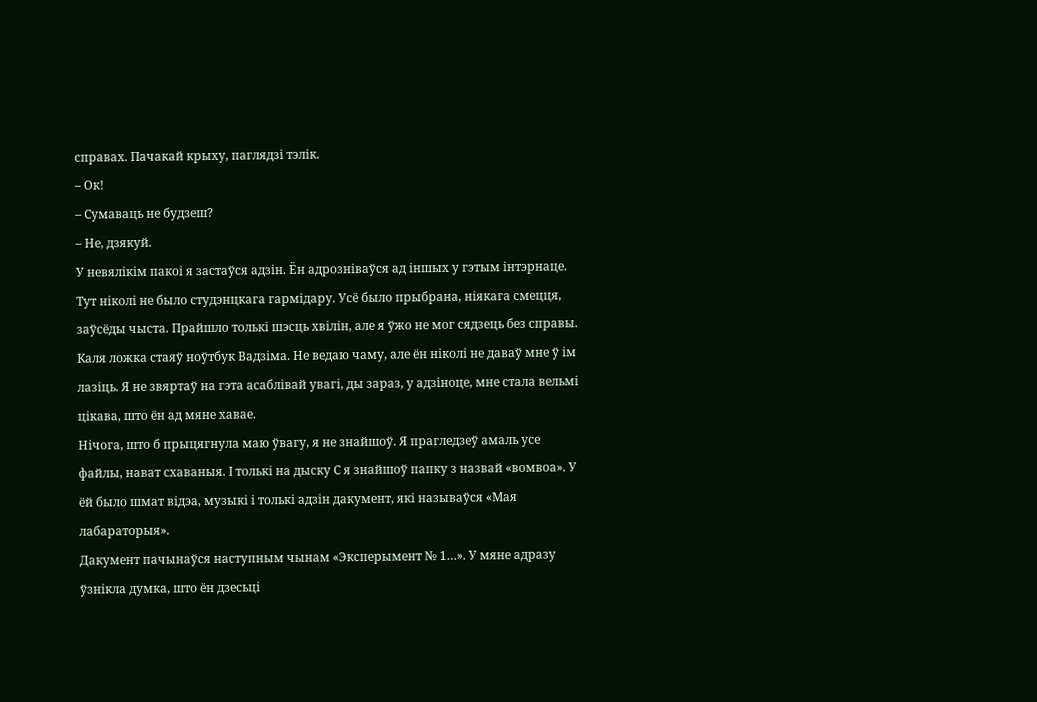справах. Пачакай крыху, паглядзі тэлік.
– Ок!
– Сумаваць не будзеш?
– Не, дзякуй.
У невялікім пакоі я застаўся адзін. Ён адрозніваўся ад іншых у гэтым інтэрнаце. Тут ніколі не было студэнцкага гармідару. Усё было прыбрана, ніякага смецця, заўсёды чыста. Прайшло толькі шэсць хвілін, але я ўжо не мог сядзець без справы.
Каля ложка стаяў ноўтбук Вадзіма. Не ведаю чаму, але ён ніколі не даваў мне ў ім лазіць. Я не звяртаў на гэта асаблівай увагі, ды зараз, у адзіноце, мне стала вельмі цікава, што ён ад мяне хавае.
Нічога, што б прыцягнула маю ўвагу, я не знайшоў. Я прагледзеў амаль усе файлы, нават схаваныя. І толькі на дыску С я знайшоў папку з назвай «вомвоа». У ёй было шмат відэа, музыкі і толькі адзін дакумент, які называўся «Мая лабараторыя».
Дакумент пачынаўся наступным чынам «Эксперымент № 1…». У мяне адразу ўзнікла думка, што ён дзесьці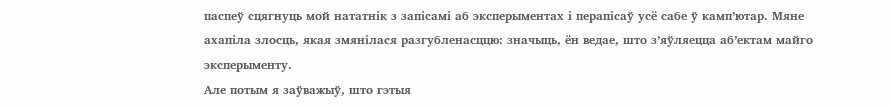паспеў сцягнуць мой нататнік з запісамі аб эксперыментах і перапісаў усё сабе ў камп’ютар. Мяне ахапіла злосць, якая змянілася разгубленасццю: значыць, ён ведае, што з’яўляецца аб’ектам майго эксперыменту.
Але потым я заўважыў, што гэтыя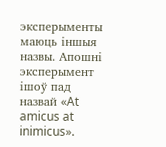эксперыменты маюць іншыя назвы. Апошні эксперымент ішоў пад назвай «At amicus at inimicus».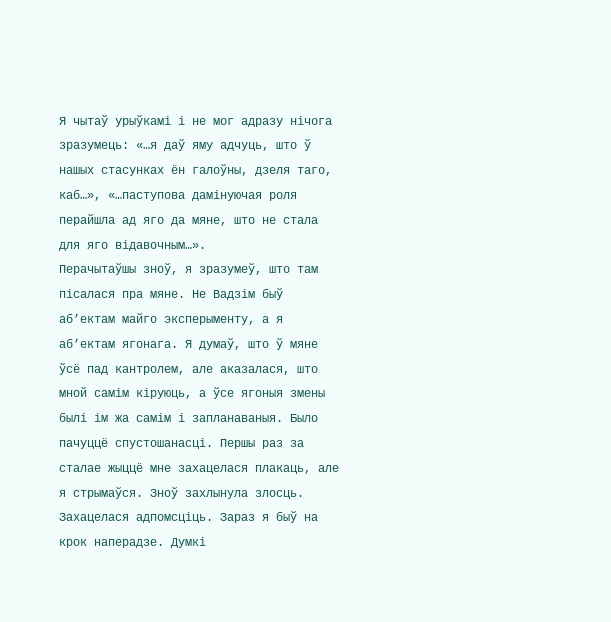Я чытаў урыўкамі і не мог адразу нічога зразумець: «…я даў яму адчуць, што ў нашых стасунках ён галоўны, дзеля таго, каб…», «…паступова дамінуючая роля перайшла ад яго да мяне, што не стала для яго відавочным…».
Перачытаўшы зноў, я зразумеў, што там пісалася пра мяне. Не Вадзім быў аб’ектам майго эксперыменту, а я аб’ектам ягонага. Я думаў, што ў мяне ўсё пад кантролем, але аказалася, што мной самім кіруюць, а ўсе ягоныя змены былі ім жа самім і запланаваныя. Было пачуццё спустошанасці. Першы раз за сталае жыццё мне захацелася плакаць, але я стрымаўся. Зноў захлынула злосць. Захацелася адпомсціць. Зараз я быў на крок наперадзе. Думкі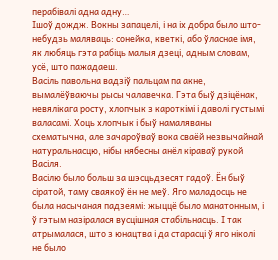перабівалі адна адну…
Ішоў дождж. Вокны запацелі, і на іх добра было што-небудзь маляваць: сонейка, кветкі, або ўласнае імя, як любяць гэта рабіць малыя дзеці, адным словам, усё, што пажадаеш.
Васіль павольна вадзіў пальцам па акне, вымалёўваючы рысы чалавечка. Гэта быў дзіцёнак, невялікага росту, хлопчык з кароткімі і даволі густымі валасамі. Хоць хлопчык і быў намаляваны схематычна, але зачароўваў вока сваёй незвычайнай натуральнасцю, нібы нябесны анёл кіраваў рукой Васіля.
Васілю было больш за шэсцьдзесят гадоў. Ён быў сіратой, таму сваякоў ён не меў. Яго маладосць не была насычаная падзеямі: жыццё было манатонным, і ў гэтым назіралася вусцішная стабільнасць. І так атрымалася, што з юнацтва і да старасці ў яго ніколі не было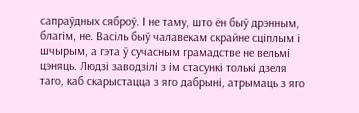сапраўдных сяброў. І не таму, што ён быў дрэнным, благім, не. Васіль быў чалавекам скрайне сціплым і шчырым, а гэта ў сучасным грамадстве не вельмі цэняць. Людзі заводзілі з ім стасункі толькі дзеля таго, каб скарыстацца з яго дабрыні, атрымаць з яго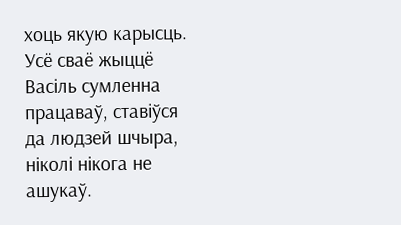хоць якую карысць.
Усё сваё жыццё Васіль сумленна працаваў, ставіўся да людзей шчыра, ніколі нікога не ашукаў.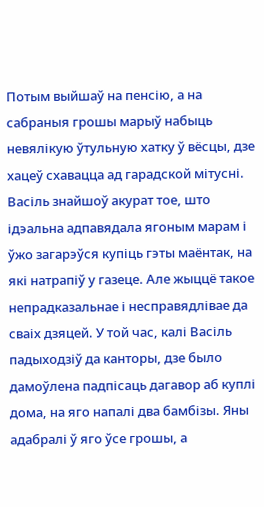Потым выйшаў на пенсію, а на сабраныя грошы марыў набыць невялікую ўтульную хатку ў вёсцы, дзе хацеў схавацца ад гарадской мітусні.
Васіль знайшоў акурат тое, што ідэальна адпавядала ягоным марам і ўжо загарэўся купіць гэты маёнтак, на які натрапіў у газеце. Але жыццё такое непрадказальнае і несправядлівае да сваіх дзяцей. У той час, калі Васіль падыходзіў да канторы, дзе было дамоўлена падпісаць дагавор аб куплі дома, на яго напалі два бамбізы. Яны адабралі ў яго ўсе грошы, а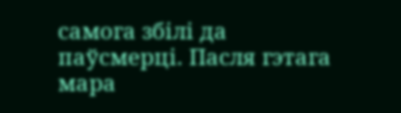самога збілі да паўсмерці. Пасля гэтага мара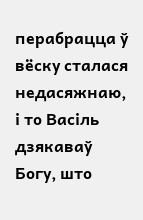перабрацца ў вёску сталася недасяжнаю, і то Васіль дзякаваў Богу, што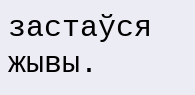застаўся жывы.